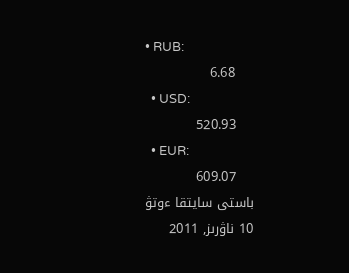• RUB:
    6.68
  • USD:
    520.93
  • EUR:
    609.07
باستى سايتقا ءوتۋ
10 ناۋرىز, 2011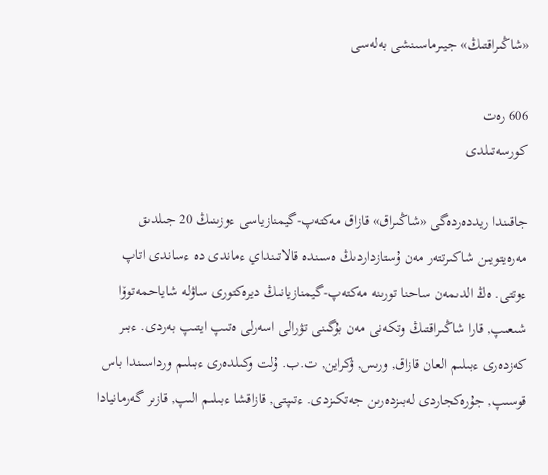«شاڭىراقتىڭ» جيىرماسىنشى بەلەسى

606 رەت
كورسەتىلدى

جاقىندا ريددەردەگى «شاڭىراق» قازاق مەكتەپ-گيمنازياسى ءوزىنىڭ 20 جىلدىق مەرەيتويىن شاكىرتتەر مەن ۇستازداردىڭ ەسىندە قالاتىنداي ءماندى دە ءساندى اتاپ ءوتتى. ەڭ الدىمەن ساحنا تورىنە مەكتەپ-گيمنازيانىڭ ديرەكتورى ساۋلە شاياحمەتوۆا شىعىپ, قارا شاڭىراقتىڭ وتكەنى مەن بۇگىنى تۋرالى اسەرلى ەتىپ ايتىپ بەردى. ءبىر كەزدەرى ءبىلىم العان قازاق, ورىس, ۋكراين, ت.ب. ۇلت وكىلدەرى ءبىلىم ورداسىندا باس قوسىپ, جۇرەكجاردى لەبىزدەرىن جەتكىزدى. ءتىپتى, قازاقشا ءبىلىم الىپ, قازىر گەرمانيادا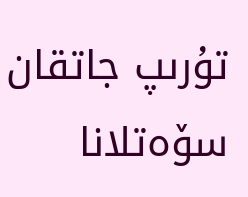تۇرىپ جاتقان سۆەتلانا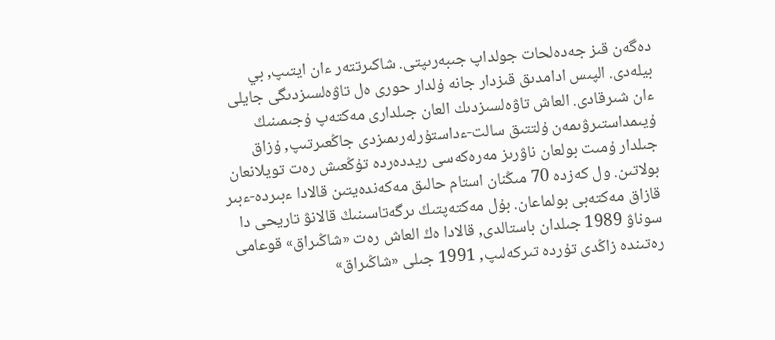دەگەن قىز جەدەلحات جولداپ جىبەرىپتى. شاكىرتتەر ءان ايتىپ, بي بيلەدى. الپىس ادامدىق قىزدار جانە ۇلدار حورى ەل تاۋەلسىزدىگى جايلى ءان شىرقادى. العاش تاۋەلسىزدىك العان جىلدارى مەكتەپ ۇجىمىنىڭ ۇيىمداستىرۋىمەن ۇلتتىق سالت-ءداستۇرلەرىمىزدى جاڭعىرتىپ, ۇزاق جىلدار ۇمىت بولعان ناۋرىز مەرەكەسى ريددەردە تۇڭعىش رەت تويلانعان بولاتىن. ول كەزدە 70 مىڭنان استام حالىق مەكەندەيتىن قالادا ءبىردە-ءبىر قازاق مەكتەبى بولماعان. بۇل مەكتەپتىڭ ىرگەتاسىنىڭ قالانۋ تاريحى دا سوناۋ 1989 جىلدان باستالدى, قالادا ەڭ العاش رەت «شاڭىراق» قوعامى رەتىندە زاڭدى تۇردە تىركەلىپ, 1991 جىلى «شاڭىراق»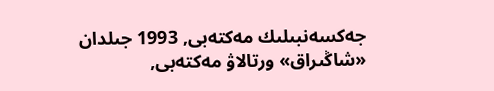جەكسەنبىلىك مەكتەبى, 1993 جىلدان «شاڭىراق» ورتالاۋ مەكتەبى,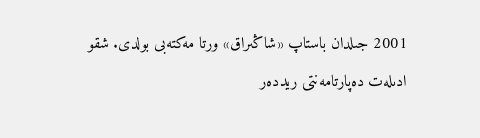2001 جىلدان باستاپ «شاڭىراق» ورتا مەكتەبى بولدى. شقو ادىلەت دەپارتامەنتى ريددەر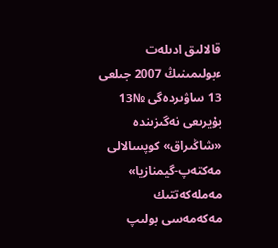قالالىق ادىلەت ءبولىمىنىڭ 2007 جىلعى 13 ساۋىردەگى №13 بۇيرىعى نەگىزىندە «شاڭىراق» كوپسالالى مەكتەپ-گيمنازيا» مەملەكەتتىك مەكەمەسى بولىپ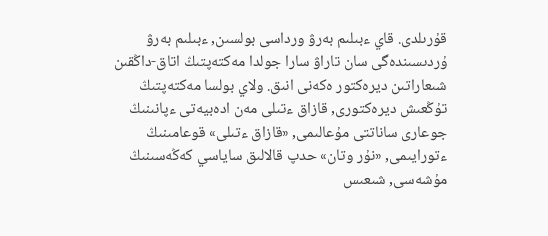قۇرىلدى. قاي ءبىلىم بەرۋ ورداسى بولسىن, ءبىلىم بەرۋ ۇردىسىندەگى سان تاراۋ سارا جولدا مەكتەپتىڭ اتاق-داڭقىن شىعاراتىن ديرەكتور ەكەنى انىق. ولاي بولسا مەكتەپتىڭ تۇڭعىش ديرەكتورى, قازاق ءتىلى مەن ادەبيەتى ءپانىنىڭ جوعارى ساناتتى مۇعالىمى, «قازاق ءتىلى» قوعامىنىڭ ءتورايىمى, «نۇر وتان» حدپ قالالىق ساياسي كەڭەسىنىڭ مۇشەسى, شىعىس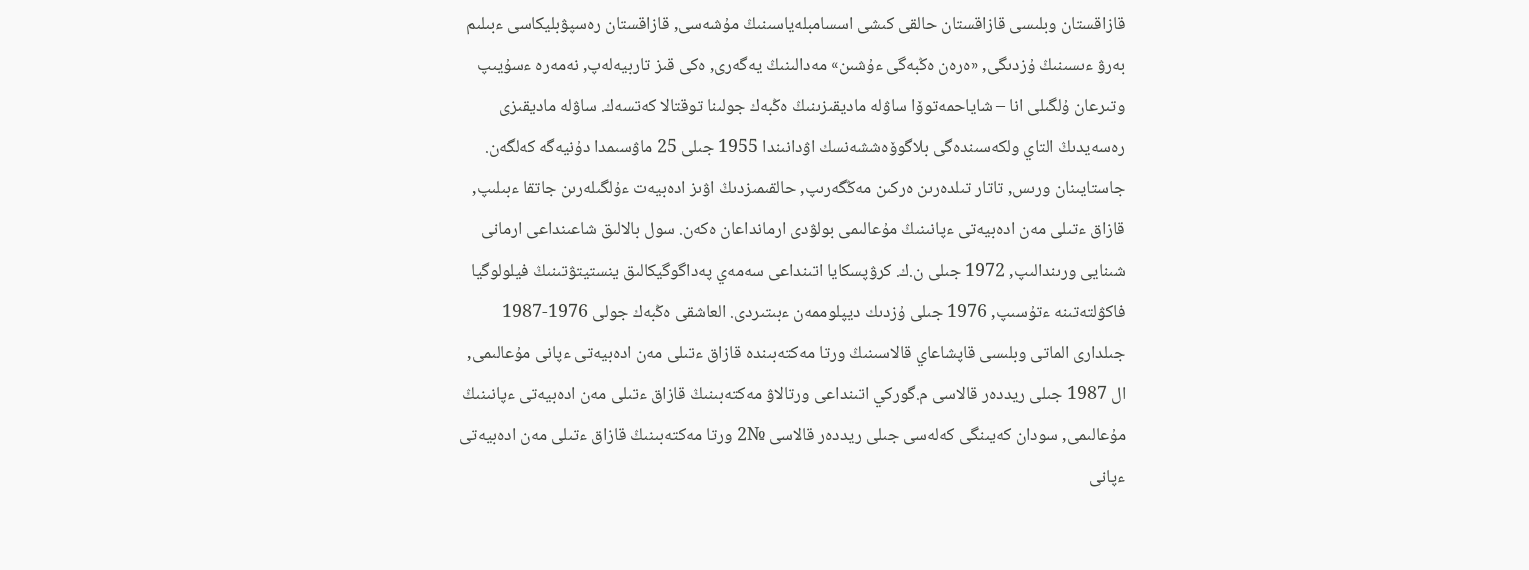قازاقستان وبلىسى قازاقستان حالقى كىشى اسسامبلەياسىنىڭ مۇشەسى, قازاقستان رەسپۋبليكاسى ءبىلىم بەرۋ ءىسىنىڭ ۇزدىگى, «ەرەن ەڭبەگى ءۇشىن» مەدالىنىڭ يەگەرى, ەكى قىز تاربيەلەپ, نەمەرە ءسۇيىپ وتىرعان ۇلگىلى انا – شاياحمەتوۆا ساۋلە ماديقىزىنىڭ ەڭبەك جولىنا توقتالا كەتسەك. ساۋلە ماديقىزى رەسەيدىڭ التاي ولكەسىندەگى بلاگوۆەششەنسك اۋدانىندا 1955 جىلى 25 ماۋسىمدا دۇنيەگە كەلگەن. جاستايىنان ورىس, تاتار تىلدەرىن ەركىن مەڭگەرىپ, حالقىمىزدىڭ اۋىز ادەبيەت ءۇلگىلەرىن جاتقا ءبىلىپ, قازاق ءتىلى مەن ادەبيەتى ءپانىنىڭ مۇعالىمى بولۋدى ارمانداعان ەكەن. سول بالالىق شاعىنداعى ارمانى شىنايى ورىندالىپ, 1972 جىلى ن.ك. كرۋپسكايا اتىنداعى سەمەي پەداگوگيكالىق ينستيتۋتىنىڭ فيلولوگيا فاكۋلتەتىنە ءتۇسىپ, 1976 جىلى ۇزدىك ديپلوممەن ءبىتىردى. العاشقى ەڭبەك جولى 1976-1987 جىلدارى الماتى وبلىسى قاپشاعاي قالاسىنىڭ ورتا مەكتەبىندە قازاق ءتىلى مەن ادەبيەتى ءپانى مۇعالىمى, ال 1987 جىلى ريددەر قالاسى م.گوركي اتىنداعى ورتالاۋ مەكتەبىنىڭ قازاق ءتىلى مەن ادەبيەتى ءپانىنىڭ مۇعالىمى, سودان كەيىنگى كەلەسى جىلى ريددەر قالاسى №2 ورتا مەكتەبىنىڭ قازاق ءتىلى مەن ادەبيەتى ءپانى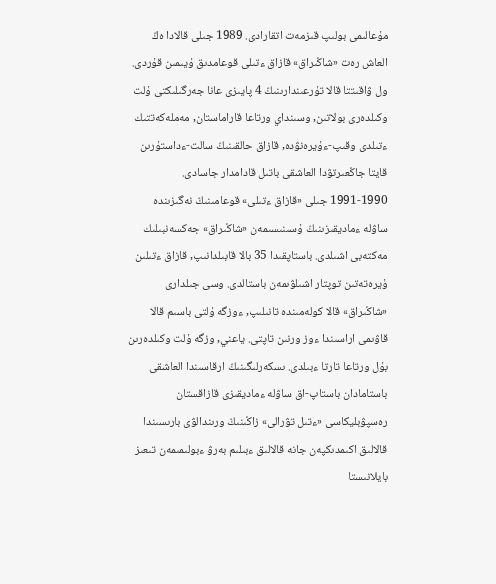مۇعالىمى بولىپ قىزمەت اتقارادى. 1989 جىلى قالادا ەڭ العاش رەت «شاڭىراق» قازاق ءتىلى قوعامدىق ۇيىمىن قۇردى. ول ۋاقىتتا قالا تۇرعىندارىنىڭ 4 پايىزى عانا جەرگىلىكتى ۇلت وكىلدەرى بولاتىن, وسىنداي ورتاعا قاراماستان, مەملەكەتتىك ءتىلدى وقىپ-ءۇيرەنۋدە, قازاق حالقىنىڭ سالت-ءداستۇرىن قايتا جاڭعىرتۋدا العاشقى باتىل قادامدار جاسادى. 1990-1991 جىلى «قازاق ءتىلى» قوعامىنىڭ نەگىزىندە ساۋلە ءماديقىزىنىڭ ۇسىنىسىمەن «شاڭىراق» جەكسەنبىلىك مەكتەبى اشىلدى. باستاپقىدا 35 بالا قابىلدانىپ, قازاق ءتىلىن ۇيرەتەتىن توپتار اشىلۋىمەن باستالدى. وسى جىلدارى «شاڭىراق» قالا كولەمىندە تانىلىپ, ءوزگە ۇلتى باسىم قالا قاۋىمى اراسىندا ءوز ورنىن تاپتى. ياعني, وزگە ۇلت وكىلدەرىن بۇل ورتاعا تارتا ءبىلدى. ىسكەرلىگىنىڭ ارقاسىندا العاشقى باستامادان باستاپ-اق ساۋلە ءماديقىزى قازاقستان رەسپۋبليكاسى «ءتىل تۋرالى» زاڭىنىڭ ورىندالۋى بارىسىندا قالالىق اكىمدىكپەن جانە قالالىق ءبىلىم بەرۋ ءبولىمىمەن تىعىز بايلانىستا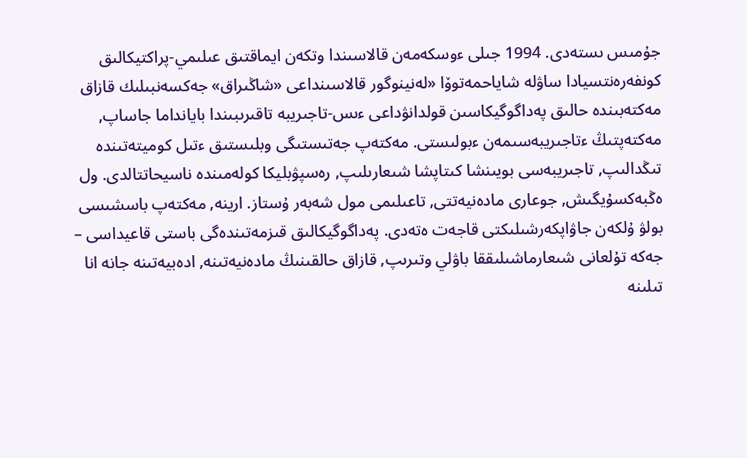جۇمىس ىستەدى. 1994 جىلى ءوسكەمەن قالاسىندا وتكەن ايماقتىق عىلىمي-پراكتيكالىق كونفەرەنتسيادا ساۋلە شاياحمەتوۆا «لەنينوگور قالاسىنداعى «شاڭىراق» جەكسەنبىلىك قازاق مەكتەبىندە حالىق پەداگوگيكاسىن قولدانۋداعى ءىس-تاجىريبە تاقىرىبىندا بايانداما جاساپ, مەكتەپتىڭ ءتاجىريبەسىمەن ءبولىستى. مەكتەپ جەتىستىگى وبلىستىق ءتىل كوميتەتىندە تىڭدالىپ, تاجىريبەسى بويىنشا كىتاپشا شىعارىلىپ, رەسپۋبليكا كولەمىندە ناسيحاتتالدى. ول ەڭبەكسۇيگىش, جوعارى مادەنيەتتى, تاعىلىمى مول شەبەر ۇستاز. ارينە, مەكتەپ باسشىسى بولۋ ۇلكەن جاۋاپكەرشىلىكتى قاجەت ەتەدى. پەداگوگيكالىق قىزمەتىندەگى باستى قاعيداسى – جەكە تۇلعانى شىعارماشىلىققا باۋلي وتىرىپ, قازاق حالقىنىڭ مادەنيەتىنە, ادەبيەتىنە جانە انا تىلىنە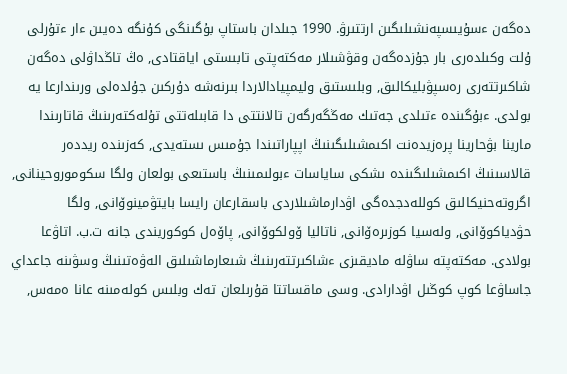دەگەن ءسۇيىسپەنشىلىگىن ارتتىرۋ. 1990 جىلدان باستاپ بۇگىنگى كۇنگە دەيىن ءار ءتۇرلى ۇلت وكىلدەرى بار جۇزدەگەن وقۋشىلار مەكتەپتى تابىستى اياقتادى, ەڭ تاڭداۋلى دەگەن شاكىرتتەرى رەسپۋبليكالىق, وبلىستىق وليمپيادالاردا بىرنەشە دۇركىن جۇلدەلى ورىندارعا يە بولدى. ءبۇگىندە ءتىلدى جەتىك مەڭگەرگەن تالانتتى دا قابىلەتتى تۇلەكتەرىنىڭ قاتارىندا مارينا بۋحارينا پرەزيدەنت اكىمشىلىگىنىڭ اپپاراتىندا جۇمىس ىستەيدى, كەزىندە ريددەر قالاسىنىڭ اكىمشىلىگىندە ىشكى ساياسات ءبولىمىنىڭ باستىعى بولعان ولگا سكوموروحينانى, اگروتەحنيكالىق كوللەدجدەگى اۋدارماشىلاردى باسقارعان رايسا بايتۋمينوۆانى, ولگا حۋدياكوۆانى, ولەسيا كوزىرەۆانى, ناتاليا ۆولكوۆانى, پاۆەل كوكوريندى جانە ت.ب. اتاۋعا بولادى. مەكتەپتە ساۋلە ماديقىزى ءشاكىرتتەرىنىڭ شىعارماشىلىق الەۋەتىنىڭ وسۋىنە جاعداي جاساۋعا كوپ كوڭىل اۋدارادى. وسى ماقساتتا قۇرىلعان تەك وبلىس كولەمىنە عانا ەمەس,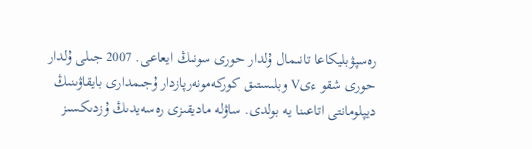رەسپۋبليكاعا تانىمال ۇلدار حورى سونىڭ ايعاعى. 2007 جىلى ۇلدار حورى شقو ءىV وبلىستىق كوركەمونەرپازدار ۇجىمدارى بايقاۋىنىڭ ديپلومانتى اتاعىنا يە بولدى. ساۋلە ماديقىزى رەسەيدىڭ ۇزدىكسىز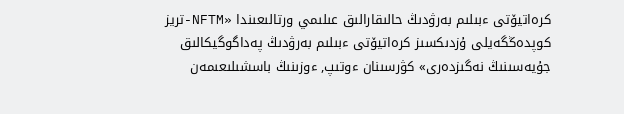كرەاتيۆتى ءبىلىم بەرۋدىڭ حالىقارالىق عىلىمي ورتالىعىندا «NFTM-تريز كوپدەڭگەيلى ۇزدىكسىز كرەاتيۆتى ءبىلىم بەرۋدىڭ پەداگوگيكالىق جۇيەسىنىڭ نەگىزدەرى» كۋرسىنان ءوتىپ, ءوزىنىڭ باسشىلىعىمەن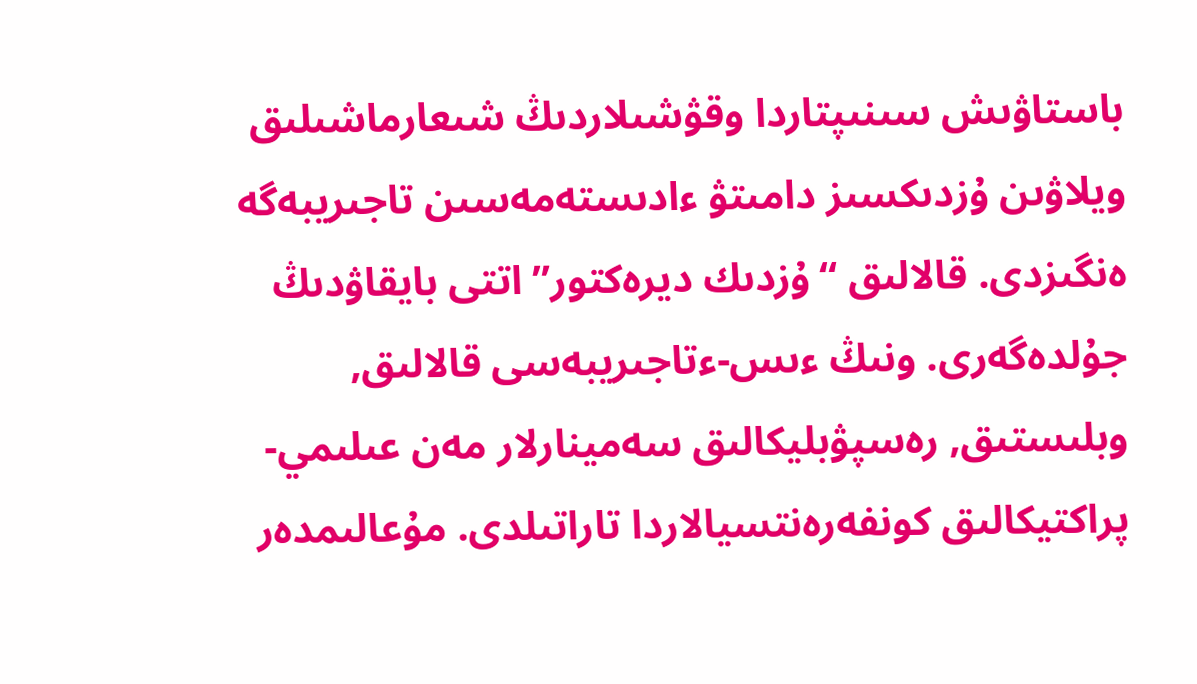باستاۋىش سىنىپتاردا وقۋشىلاردىڭ شىعارماشىلىق ويلاۋىن ۇزدىكسىز دامىتۋ ءادىستەمەسىن تاجىريبەگە ەنگىزدى. قالالىق “ۇزدىك ديرەكتور” اتتى بايقاۋدىڭ جۇلدەگەرى. ونىڭ ءىس-ءتاجىريبەسى قالالىق, وبلىستىق, رەسپۋبليكالىق سەمينارلار مەن عىلىمي-پراكتيكالىق كونفەرەنتسيالاردا تاراتىلدى. مۇعالىمدەر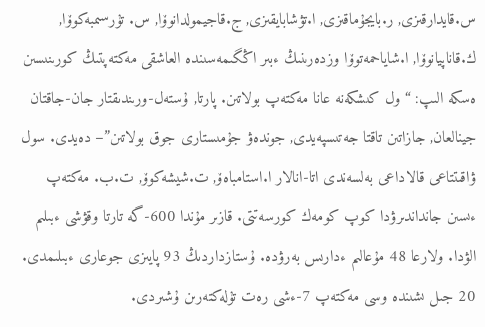س.قايدارقىزى, ر.بايجۇماقىزى, ا.تۋشابايقىزى, ج.قاجيمولدانوۆا, س. تۇرسىمبەكوۆا, ك.قاناپيانوۆا, ا.شاياحمەتوۆا وزدەرىنىڭ ءبىر اڭگىمەسىندە العاشقى مەكتەپتىڭ كورىنىسىن ەسكە الىپ: “ول كىشكەنە عانا مەكتەپ بولاتىن. پارتا, ۇستەل-ورىندىقتار جان-جاقتان جينالعان, جازاتىن تاقتا جەتىسپەيدى, جوندەۋ جۇمىستارى جوق بولاتىن”– دەيدى. سول ۋاقىتتاعى قالاداعى بەلسەندى اتا-انالار ا.استامباەۆ, ت.شيشەكوۆ, ت.ب. مەكتەپ ءىسىن جانداندىرۋدا كوپ كومەك كورسەتتى. قازىر مۇندا 600-گە تارتا وقۋشى ءبىلىم الۋدا. ولارعا 48 مۇعالىم ءدارىس بەرۋدە. ۇستازداردىڭ 93 پايىزى جوعارى ءبىلىمدى. 20 جىل ىشىندە وسى مەكتەپ 7-ءشى رەت تۇلەكتەرىن ۇشىردى.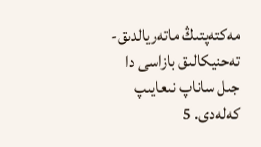مەكتەپتىڭ ماتەريالدىق-تەحنيكالىق بازاسى دا جىل ساناپ نىعايىپ كەلەدى. 5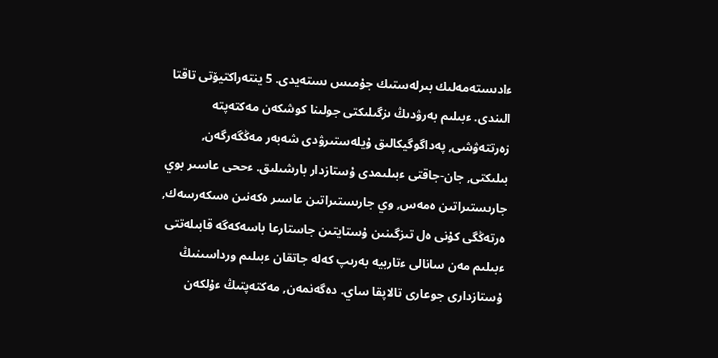ءادىستەمەلىك بىرلەستىك جۇمىس ىستەيدى. 5 ينتەراكتيۆتى تاقتا الىندى. ءبىلىم بەرۋدىڭ ىزگىلىكتى جولىنا كوشكەن مەكتەپتە زەرتتەۋشى, پەداگوگيكالىق ۇيلەستىرۋدى شەبەر مەڭگەرگەن, بىلىكتى, جان-جاقتى ءبىلىمدى ۇستازدار بارشىلىق. ءححى عاسىر بوي جارىستىراتىن ەمەس, وي جارىستىراتىن عاسىر ەكەنىن ەسكەرسەك, ەرتەڭگى كۇنى ەل تىزگىنىن ۇستايتىن جاستارعا باسەكەگە قابىلەتتى ءبىلىم مەن سانالى ءتاربيە بەرىپ كەلە جاتقان ءبىلىم ورداسىنىڭ ۇستازدارى جوعارى تالاپقا ساي. دەگەنمەن, مەكتەپتىڭ ءۇلكەن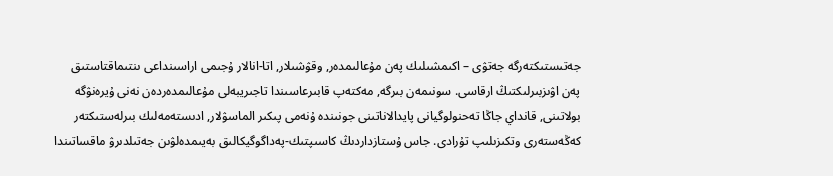جەتىستىكتەرگە جەتۋى – اكىمشىلىك پەن مۇعالىمدەر, وقۋشىلار, اتا-انالار ۇجىمى اراسىنداعى ىنتىماقتاستىق پەن اۋىزبىرلىكتىڭ ارقاسى. سونىمەن بىرگە, مەكتەپ قابىرعاسىندا تاجىريبەلى مۇعالىمدەردەن نەنى ۇيرەنۋگە بولاتىنى, قانداي جاڭا تەحنولوگيانى پايدالاناتىنى جونىندە ۇنەمى پىكىر الماسۋلار, ادىستەمەلىك بىرلەستىكتەر كەڭەستەرى وتكىزىلىپ تۇرادى. جاس ۇستازداردىڭ كاسىپتىك-پەداگوگيكالىق بەيىمدەلۋىن جەتىلدىرۋ ماقساتىندا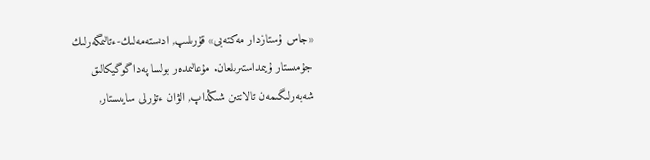«جاس ۇستازدار مەكتەبى» قۇرىلىپ, ادىستەمەلىك-ءتالىمگەرلىك جۇمىستار ۇيىمداستىرىلعان. مۇعالىمدەر بولسا پەداگوگيكالىق شەبەرلىگىمەن تالانتىن شىڭداپ, الۋان ءتۇرلى سايىستار,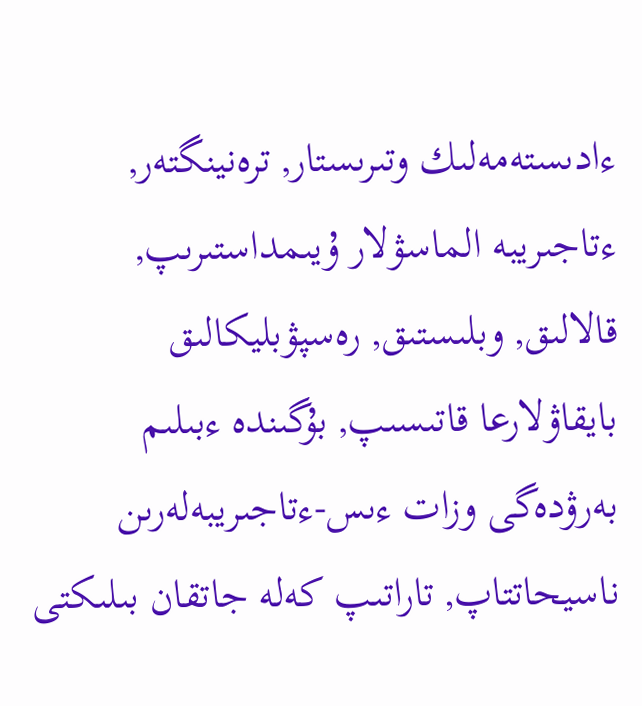ءادىستەمەلىك وتىرىستار, ترەنينگتەر, ءتاجىريبە الماسۋلار ۇيىمداستىرىپ, قالالىق, وبلىستىق, رەسپۋبليكالىق بايقاۋلارعا قاتىسىپ, بۇگىندە ءبىلىم بەرۋدەگى وزات ءىس-ءتاجىريبەلەرىن ناسيحاتتاپ, تاراتىپ كەلە جاتقان بىلىكتى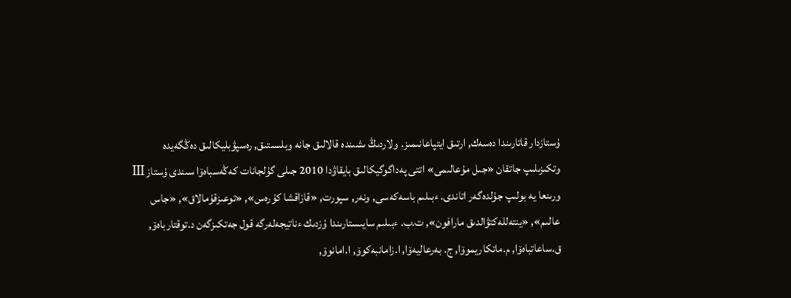ۇستازدار قاتارىندا دەسەك, ارتىق ايتپاعانىمىز. ولاردىڭ ىشىندە قالالىق جانە وبلىستىق, رەسپۋبليكالىق دەڭگەيدە وتكىزىلىپ جاتقان «جىل مۇعالىمى» اتتى پەداگوگيكالىق بايقاۋدا 2010 جىلى گۇلجانات كەڭەسباەۆا سىندى ۇستاز III ورىنعا يە بولىپ جۇلدەگەر اتاندى. ءبىلىم باسەكەسى, ونەر, سپورت, «قازاقشا كۇرەس», «توعىزقۇمالاق», «جاس عالىم», «ينتەللەكتۋالدىق مارافون», ت.ب. ءبىلىم سايىستارىندا ۇزدىك ءناتيجەلەرگە قول جەتكىزگەن د.توقتارباەۆ, ق.ساعاتباەۆا, م.ماتكاريموۆا, ج. بەرعاليەۆا, ا.زامانبەكوۆ, ا.امانوۆ,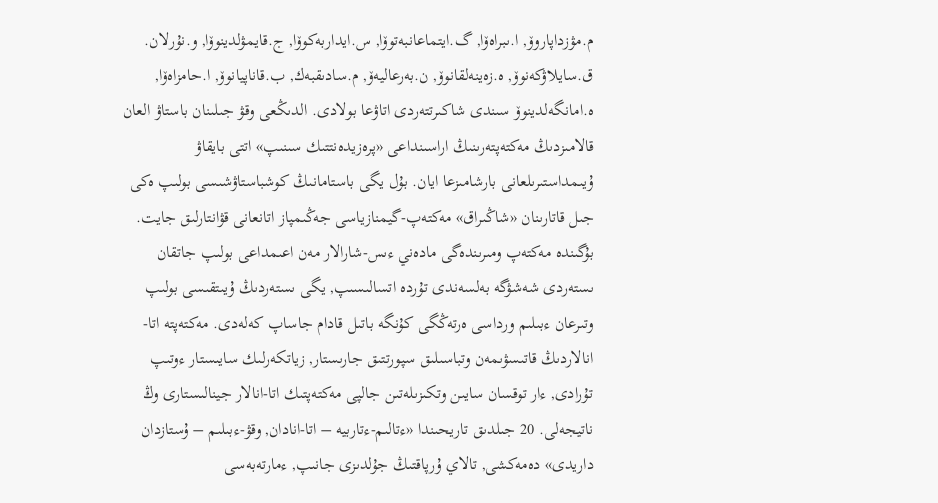م.مۋزداپاروۆ, ا.ىبراەۆا, گ.ايتماعانبەتوۆا, س.ايداربەكوۆا, ج.قايمۋلدينوۆا, و.نۇرلان. ق.سايلاۋكەنوۆ, ە.زەينەلقانوۆ, ن.بەرعاليەۆ, م.سادىقبەك, ب.قاناپيانوۆ, ا.حامزاەۆا, ە.امانگەلدينوۆ سىندى شاكىرتتەردى اتاۋعا بولادى. الدىڭعى وقۋ جىلىنان باستاۋ العان قالامىزدىڭ مەكتەپتەرىنىڭ اراسىنداعى «پرەزيدەنتتىك سىنىپ» اتتى بايقاۋ ۇيىمداستىرىلعانى بارشامىزعا ايان. بۇل يگى باستامانىڭ كوشباستاۋشىسى بولىپ ەكى جىل قاتارىنان «شاڭىراق» مەكتەپ-گيمنازياسى جەڭىمپاز اتانعانى قۋانتارلىق جايت. بۇگىندە مەكتەپ ومىرىندەگى مادەني ءىس-شارالار مەن اعىمداعى بولىپ جاتقان ىستەردى شەشۋگە بەلسەندى تۇردە اتسالىسىپ, يگى ىستەردىڭ ۇيىتقىسى بولىپ وتىرعان ءبىلىم ورداسى ەرتەڭگى كۇنگە باتىل قادام جاساپ كەلەدى. مەكتەپتە اتا-انالاردىڭ قاتىسۋىمەن وتباسىلىق سپورتتىق جارىستار, زياتكەرلىك سايىستار ءوتىپ تۇرادى, ءار توقسان سايىن وتكىزىلەتىن جالپى مەكتەپتىك اتا-انالار جينالىستارى وڭ ناتيجەلى. 20 جىلدىق تاريحىندا «ءتالىم-ءتاربيە – اتا-انادان, وقۋ-ءبىلىم – ۇستازدان داريدى» دەمەكشى, تالاي ۇرپاقتىڭ جۇلدىزى جانىپ, ءمارتەبەسى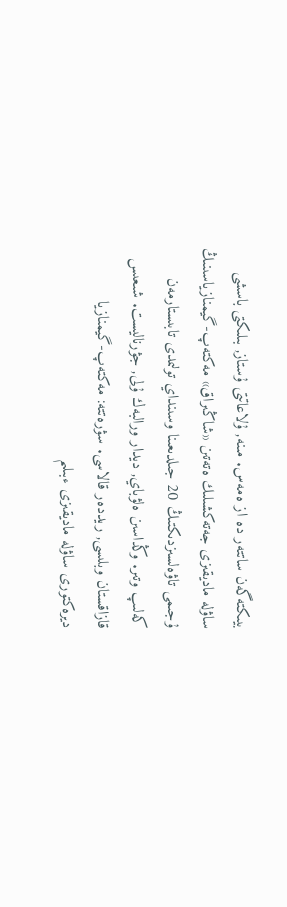بيىكتەگەن ساتتەر دە از ەمەس. مىنە, ۇلاعاتتى ۇستاز, بىلىكتى باسشى ساۋلە ماديقىزى جەتەكشىلىك ەتەتىن «شاڭىراق» مەكتەپ-گيمنازياسىنىڭ ۇجىمى تاۋەلسىزدىكتىڭ 20 جىلدىعىنا وسىنداي تولىمدى تابىستارمەن كەلىپ وتىر. وڭداسىن ەلۋباي, ديدار ورالبەك ۇلى, جۋرناليست. شىعىس قازاقستان وبلىسى, ريددەر قالاسى. سۋرەتتە: مەكتەپ-گيمنازيا ديرەكتورى ساۋلە ماديقىزى ءبىلىم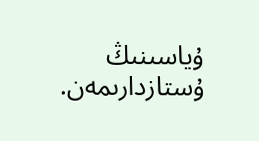ۇياسىنىڭ ۇستازدارىمەن.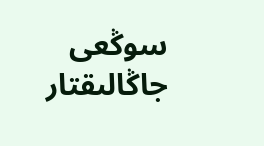سوڭعى جاڭالىقتار